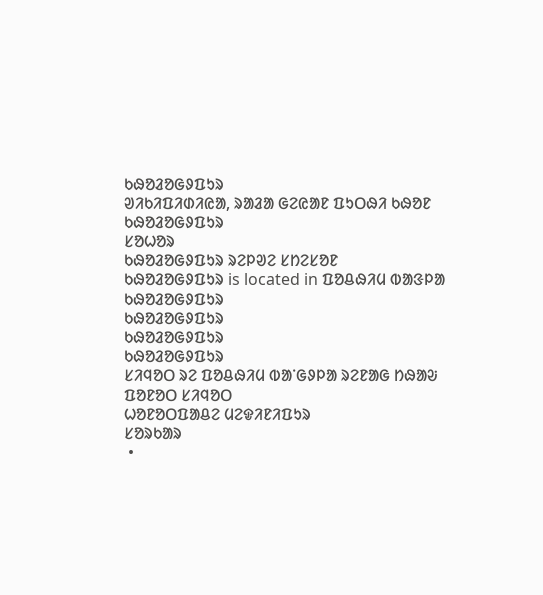ᱠᱷᱚᱲᱚᱜᱽᱯᱩᱨ
ᱣᱤᱠᱤᱯᱤᱰᱤᱭᱟ, ᱨᱟᱲᱟ ᱜᱮᱭᱟᱱ ᱯᱩᱛᱷᱤ ᱠᱷᱚᱱ
ᱠᱷᱚᱲᱚᱜᱽᱯᱩᱨ
ᱥᱚᱦᱚᱨ
ᱠᱷᱚᱲᱚᱜᱽᱯᱩᱨ ᱨᱮᱞᱣᱮ ᱥᱴᱮᱥᱚᱱ
ᱠᱷᱚᱲᱚᱜᱽᱯᱩᱨ is located in ᱯᱚᱪᱷᱤᱢ ᱵᱟᱝᱞᱟ
ᱠᱷᱚᱲᱚᱜᱽᱯᱩᱨ
ᱠᱷᱚᱲᱚᱜᱽᱯᱩᱨ
ᱠᱷᱚᱲᱚᱜᱽᱯᱩᱨ
ᱠᱷᱚᱲᱚᱜᱽᱯᱩᱨ
ᱥᱤᱧᱚᱛ ᱨᱮ ᱯᱚᱪᱷᱤᱢ ᱵᱟᱸᱜᱽᱞᱟ ᱨᱮᱱᱟᱜ ᱴᱷᱟᱶ
ᱯᱚᱱᱚᱛ ᱥᱤᱧᱚᱛ
ᱦᱚᱱᱚᱛᱯᱟᱪᱮ ᱢᱮᱫᱤᱱᱤᱯᱩᱨ
ᱥᱚᱨᱠᱟᱨ
 •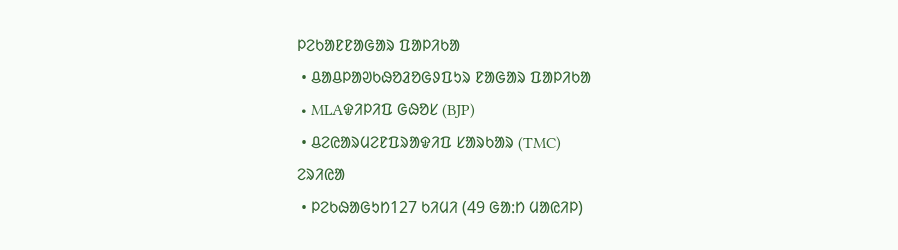ᱞᱮᱠᱟᱱᱱᱟᱜᱟᱨ ᱯᱟᱞᱤᱠᱟ
 • ᱪᱟᱪᱞᱟᱣᱠᱷᱚᱲᱚᱜᱽᱯᱩᱨ ᱱᱟᱜᱟᱨ ᱯᱟᱞᱤᱠᱟ
 • MLAᱫᱤᱞᱤᱯ ᱜᱷᱚᱥ (BJP)
 • ᱪᱮᱭᱟᱨᱢᱮᱱᱯᱨᱟᱫᱤᱯ ᱥᱟᱨᱠᱟᱨ (TMC)
ᱮᱨᱤᱭᱟ
 • ᱞᱮᱠᱷᱟᱜᱩᱴ127 ᱠᱤᱢᱤ (49 ᱜᱟᱺᱴ ᱢᱟᱭᱤᱞ)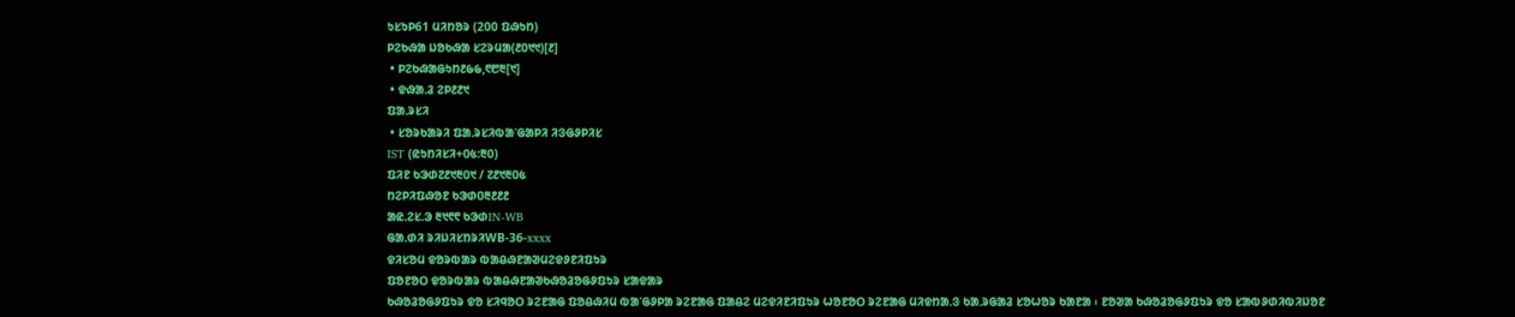ᱩᱥᱩᱞ61 ᱢᱤᱴᱚᱨ (200 ᱯᱷᱩᱴ)
ᱞᱮᱠᱷᱟ ᱡᱚᱠᱷᱟ ᱥᱮᱨᱢᱟ(᱒᱐᱑᱑)[᱒]
 • ᱞᱮᱠᱷᱟᱜᱩᱴ᱒᱙᱙,᱖᱘᱓[᱑]
 • ᱫᱷᱟᱹᱲ ᱮᱞ᱒᱒᱑
ᱯᱟᱹᱨᱥᱤ
 • ᱥᱚᱨᱠᱟᱨᱤ ᱯᱟᱹᱨᱥᱤᱵᱟᱸᱜᱟᱞᱤ ᱤᱝᱜᱽᱞᱤᱥ
IST (ᱭᱩᱴᱤᱥᱤ+᱐᱕:᱓᱐)
ᱯᱤᱱ ᱠᱳᱰ᱗᱒᱑᱓᱐᱑ / ᱗᱒᱑᱓᱐᱕
ᱴᱮᱞᱤᱯᱷᱚᱱ ᱠᱳᱰ᱐᱓᱒᱒᱒
ᱟᱭ.ᱮᱥ.ᱳ ᱓᱑᱖᱖ ᱠᱳᱰIN-WB
ᱜᱟᱹᱰᱤ ᱨᱤᱡᱤᱥᱴᱨᱤWB-36-xxxx
ᱫᱤᱥᱚᱢ ᱫᱚᱨᱵᱟᱨ ᱵᱟᱪᱷᱱᱟᱣᱢᱮᱫᱽᱱᱤᱯᱩᱨ
ᱯᱚᱱᱚᱛ ᱫᱚᱨᱵᱟᱨ ᱵᱟᱪᱷᱱᱟᱣᱠᱷᱚᱲᱚᱜᱽᱯᱩᱨ ᱥᱟᱫᱟᱨ
ᱠᱷᱚᱲᱚᱜᱽᱯᱩᱨ ᱫᱚ ᱥᱤᱧᱚᱛ ᱨᱮᱱᱟᱜ ᱯᱚᱪᱷᱤᱢ ᱵᱟᱸᱜᱽᱞᱟ ᱨᱮᱱᱟᱜ ᱯᱟᱪᱮ ᱢᱮᱫᱤᱱᱤᱯᱩᱨ ᱦᱚᱱᱚᱛ ᱨᱮᱱᱟᱜ ᱢᱤᱫᱴᱟᱹᱝ ᱠᱟᱹᱨᱜᱟᱲ ᱥᱚᱦᱚᱨ ᱠᱟᱱᱟ ᱾ ᱱᱚᱣᱟ ᱠᱷᱚᱲᱚᱜᱽᱯᱩᱨ ᱫᱚ ᱥᱟᱵᱽᱰᱤᱵᱤᱡᱚᱱ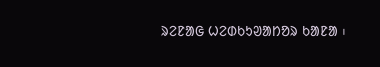ᱨᱮᱱᱟᱜ ᱦᱮᱰᱠᱩᱣᱟᱴᱚᱨ ᱠᱟᱱᱟ ᱾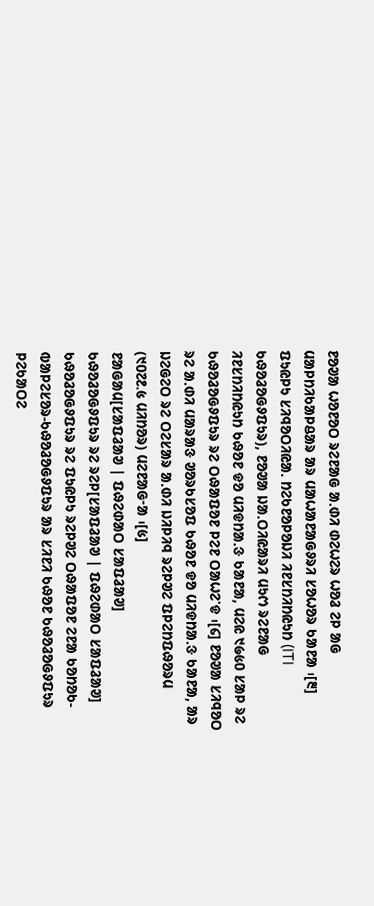ᱱᱚᱣᱟ ᱦᱚᱱᱚᱛ ᱨᱮᱱᱟᱜ ᱟᱹᱰᱤ ᱰᱮᱦᱮᱨ ᱦᱚᱲ ᱮᱞ ᱟᱜ ᱢᱟᱞᱴᱤᱠᱟᱞᱪᱟᱨ ᱟᱨ ᱢᱟᱦᱟᱱᱟᱜᱽᱨᱤ ᱥᱚᱦᱚᱨ ᱠᱟᱱᱟ ᱾[᱓] ᱯᱩᱭᱞᱩ ᱥᱤᱧᱚᱛᱤᱭᱟᱹ ᱴᱮᱠᱱᱚᱞᱚᱡᱤ ᱤᱱᱥᱴᱤᱴᱭᱩᱴ (ITI ᱠᱷᱚᱲᱚᱜᱽᱯᱩᱨ), ᱱᱚᱣᱟ ᱡᱟᱹᱛᱤᱭᱟᱨᱤ ᱢᱩᱬ ᱨᱮᱱᱟᱜ ᱤᱱᱥᱴᱤᱴᱭᱩᱴ ᱠᱷᱚᱱ ᱫᱚ ᱢᱤᱫᱴᱟᱹᱝ ᱠᱟᱱᱟ, ᱢᱮᱭ ᱑᱙᱕᱐ ᱥᱟᱞ ᱨᱮ ᱠᱷᱚᱲᱚᱜᱽᱯᱩᱨ ᱨᱮ ᱛᱷᱟᱯᱚᱱ ᱞᱮᱱ ᱛᱟᱦᱮᱸᱫ ᱾[᱔] ᱱᱚᱣᱟ ᱥᱤᱧᱚᱛ ᱨᱮ ᱟᱹᱰᱤ ᱢᱟᱨᱟᱝ ᱣᱚᱨᱠᱥᱚᱯ ᱠᱷᱚᱱ ᱫᱚ ᱢᱤᱫᱴᱟᱹᱝ ᱠᱟᱱᱟ, ᱟᱨ ᱡᱮᱜᱮᱛ ᱨᱮ ᱛᱮᱥᱟᱨ ᱟᱹᱰᱤ ᱡᱤᱞᱤᱧ ᱨᱮᱞᱣᱮ ᱯᱞᱮᱴᱯᱷᱚᱨᱢ (᱑᱐᱗᱒.᱕ ᱢᱤᱴᱚᱨ) ᱢᱮᱱᱟᱜᱼᱟ ᱾[᱕]
ᱱᱟᱜᱟᱢ[ᱥᱟᱯᱲᱟᱣ | ᱯᱷᱮᱰᱟᱛ ᱥᱟᱯᱲᱟᱣ]
ᱠᱷᱚᱲᱚᱜᱽᱯᱩᱨ ᱨᱮ ᱨᱮᱞ[ᱥᱟᱯᱲᱟᱣ | ᱯᱷᱮᱰᱟᱛ ᱥᱟᱯᱲᱟᱣ]
ᱠᱷᱚᱲᱚᱜᱽᱯᱩᱨ ᱨᱮ ᱯᱩᱭᱞᱩ ᱨᱮᱞᱣᱮ ᱛᱷᱟᱯᱚᱱ ᱮᱱᱟ ᱠᱚᱴᱚᱠ-ᱵᱟᱞᱮᱥᱚᱨ-ᱠᱷᱚᱲᱚᱜᱽᱯᱩᱨ ᱟᱨ ᱥᱤᱱᱤ ᱠᱷᱚᱱ ᱠᱷᱚᱲᱚᱜᱽᱯᱩᱨ ᱞᱮᱠᱟᱛᱮ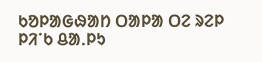ᱠᱚᱞᱟᱜᱷᱟᱴ ᱛᱟᱞᱟ ᱛᱮ ᱨᱮᱞ ᱞᱤᱸᱠ ᱪᱟᱹᱞᱩ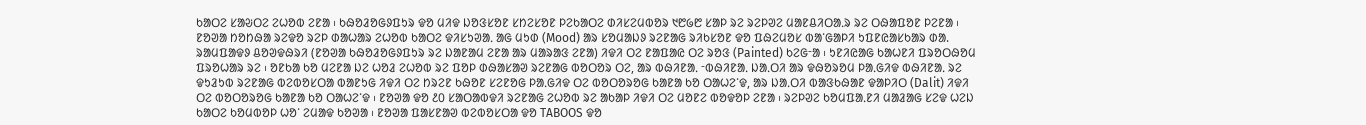ᱠᱟᱛᱮ ᱥᱟᱶᱛᱮ ᱮᱦᱚᱵ ᱮᱱᱟ ᱾ ᱠᱷᱚᱲᱚᱜᱽᱯᱩᱨ ᱫᱚ ᱢᱤᱫ ᱡᱚᱝᱥᱚᱱ ᱥᱴᱮᱥᱚᱱ ᱞᱮᱠᱟᱛᱮ ᱰᱤᱥᱮᱢᱵᱚᱨ ᱑᱘᱙᱘ ᱥᱟᱞ ᱨᱮ ᱨᱮᱞᱣᱮ ᱢᱟᱱᱪᱤᱛᱟᱹᱨ ᱨᱮ ᱛᱷᱟᱯᱚᱱ ᱞᱮᱱᱟ ᱾ ᱱᱚᱣᱟ ᱴᱚᱴᱷᱟ ᱨᱮᱫᱚ ᱨᱮᱞ ᱰᱟᱦᱟᱨ ᱮᱦᱚᱵ ᱠᱟᱛᱮ ᱫᱤᱥᱩᱣᱟᱹ ᱟᱜ ᱢᱩᱰ (Mood) ᱟᱨ ᱥᱚᱢᱟᱡᱽ ᱨᱮᱱᱟᱜ ᱨᱤᱠᱥᱚᱱ ᱫᱚ ᱯᱷᱮᱢᱚᱥ ᱵᱟᱸᱜᱟᱞᱤ ᱩᱯᱱᱭᱟᱥᱠᱟᱨ ᱰᱟ. ᱨᱟᱢᱯᱟᱫᱽ ᱪᱚᱣᱫᱷᱨᱤ (ᱱᱚᱣᱟ ᱠᱷᱚᱲᱚᱜᱽᱯᱩᱨ ᱨᱮ ᱡᱟᱱᱟᱢ ᱮᱱᱟ ᱟᱨ ᱢᱟᱨᱟᱝ ᱮᱱᱟ) ᱤᱫᱤ ᱛᱮ ᱱᱟᱯᱟᱭ ᱛᱮ ᱨᱚᱝ (Painted) ᱠᱮᱜᱼᱟ ᱾ ᱩᱱᱤᱭᱟᱜ ᱠᱟᱦᱱᱤ ᱯᱨᱚᱛᱷᱚᱢ ᱯᱨᱚᱦᱟᱨ ᱨᱮ ᱾ ᱚᱱᱠᱟ ᱠᱚ ᱢᱮᱱᱟ ᱡᱮ ᱦᱚᱲ ᱮᱦᱚᱵ ᱨᱮ ᱯᱚᱞ ᱰᱷᱟᱥᱟᱣ ᱨᱮᱱᱟᱜ ᱵᱚᱛᱚᱨ ᱛᱮ, ᱟᱨ ᱵᱷᱤᱱᱟᱹ ᱼᱵᱷᱤᱱᱟᱹ ᱡᱟᱹᱛᱤ ᱟᱨ ᱫᱷᱚᱨᱚᱢ ᱞᱟᱹᱜᱤᱫ ᱵᱷᱤᱱᱟᱹ ᱨᱮ ᱫᱩᱲᱩᱵ ᱨᱮᱱᱟᱜ ᱵᱮᱵᱚᱥᱛᱟ ᱵᱟᱱᱩᱜ ᱤᱫᱤ ᱛᱮ ᱴᱨᱮᱱ ᱠᱷᱚᱱ ᱥᱮᱱᱚᱜ ᱞᱟᱹᱜᱤᱫ ᱛᱮ ᱵᱚᱛᱚᱨᱚᱜ ᱠᱟᱱᱟ ᱠᱚ ᱛᱟᱦᱮᱸᱫ, ᱟᱨ ᱡᱟᱹᱛᱤ ᱵᱟᱝᱠᱷᱟᱱ ᱫᱟᱞᱤᱛ (Dalit) ᱤᱫᱤ ᱛᱮ ᱵᱚᱛᱚᱨᱚᱜ ᱠᱟᱱᱟ ᱠᱚ ᱛᱟᱦᱮᱸᱫ ᱾ ᱱᱚᱣᱟ ᱫᱚ ᱒᱐ ᱥᱟᱛᱟᱵᱫᱤ ᱨᱮᱱᱟᱜ ᱮᱦᱚᱵ ᱨᱮ ᱟᱠᱟᱞ ᱤᱫᱤ ᱛᱮ ᱢᱚᱱᱮ ᱵᱚᱫᱚᱞ ᱮᱱᱟ ᱾ ᱨᱮᱞᱣᱮ ᱠᱚᱢᱯᱟᱹᱱᱤ ᱢᱟᱲᱟᱜ ᱥᱮᱫ ᱦᱮᱡ ᱠᱟᱛᱮ ᱠᱚᱢᱵᱚᱞ ᱦᱚᱸ ᱮᱢᱟᱫ ᱠᱚᱣᱟ ᱾ ᱱᱚᱣᱟ ᱯᱟᱥᱱᱟᱣ ᱵᱮᱵᱚᱥᱛᱟ ᱫᱚ TABOOS ᱫᱚ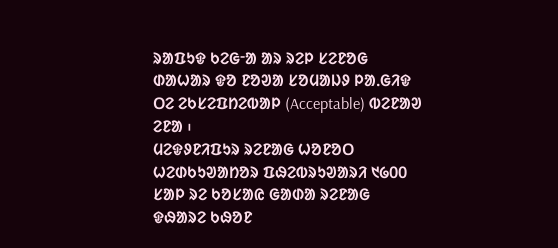ᱨᱟᱯᱩᱫ ᱠᱮᱜᱼᱟ ᱟᱨ ᱨᱮᱞ ᱥᱮᱱᱚᱜ ᱰᱟᱦᱟᱨ ᱫᱚ ᱱᱚᱣᱟ ᱥᱚᱢᱟᱡᱽ ᱞᱟᱹᱜᱤᱫ ᱛᱮ ᱮᱠᱥᱮᱯᱴᱮᱵᱟᱞ (Acceptable) ᱵᱮᱱᱟᱣ ᱮᱱᱟ ᱾
ᱢᱮᱫᱽᱱᱤᱯᱩᱨ ᱨᱮᱱᱟᱜ ᱦᱚᱱᱚᱛ ᱦᱮᱰᱠᱩᱣᱟᱴᱚᱨ ᱯᱷᱮᱵᱨᱩᱣᱟᱨᱤ ᱑᱙᱐᱐ ᱥᱟᱞ ᱨᱮ ᱠᱚᱥᱟᱭ ᱜᱟᱰᱟ ᱨᱮᱱᱟᱜ ᱫᱷᱟᱨᱮ ᱠᱷᱚᱱ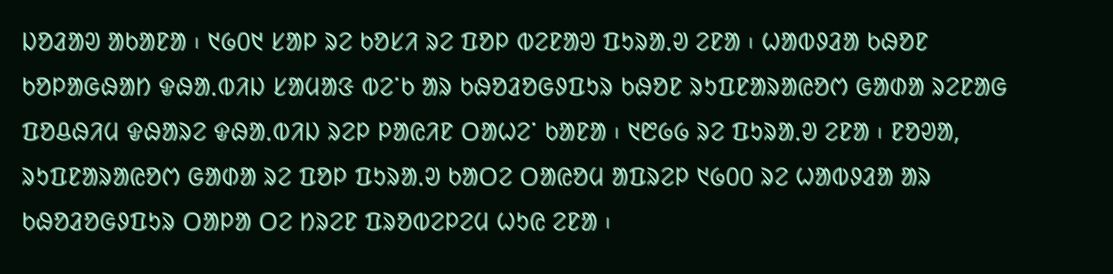ᱡᱚᱲᱟᱣ ᱟᱠᱟᱱᱟ ᱾ ᱑᱙᱐᱑ ᱥᱟᱞ ᱨᱮ ᱠᱚᱥᱤ ᱨᱮ ᱯᱚᱞ ᱵᱮᱱᱟᱣ ᱯᱩᱨᱟᱹᱣ ᱮᱱᱟ ᱾ ᱦᱟᱵᱽᱲᱟ ᱠᱷᱚᱱ ᱠᱚᱞᱟᱜᱷᱟᱴ ᱫᱷᱟᱹᱵᱤᱡ ᱥᱟᱢᱟᱝ ᱵᱮᱸᱠ ᱟᱨ ᱠᱷᱚᱲᱚᱜᱽᱯᱩᱨ ᱠᱷᱚᱱ ᱨᱩᱯᱱᱟᱨᱟᱭᱚᱬ ᱜᱟᱰᱟ ᱨᱮᱱᱟᱜ ᱯᱚᱪᱷᱤᱢ ᱫᱷᱟᱨᱮ ᱫᱷᱟᱹᱵᱤᱡ ᱨᱮᱞ ᱞᱟᱭᱤᱱ ᱛᱟᱦᱮᱸ ᱠᱟᱱᱟ ᱾ ᱑᱘᱙᱙ ᱨᱮ ᱯᱩᱨᱟᱹᱣ ᱮᱱᱟ ᱾ ᱱᱚᱣᱟ, ᱨᱩᱯᱱᱟᱨᱟᱭᱚᱬ ᱜᱟᱰᱟ ᱨᱮ ᱯᱚᱞ ᱯᱩᱨᱟᱹᱣ ᱠᱟᱛᱮ ᱛᱟᱭᱚᱢ ᱟᱯᱨᱮᱞ ᱑᱙᱐᱐ ᱨᱮ ᱦᱟᱵᱽᱲᱟ ᱟᱨ ᱠᱷᱚᱲᱚᱜᱽᱯᱩᱨ ᱛᱟᱞᱟ ᱛᱮ ᱴᱨᱮᱱ ᱯᱨᱚᱵᱮᱞᱮᱢ ᱦᱩᱭ ᱮᱱᱟ ᱾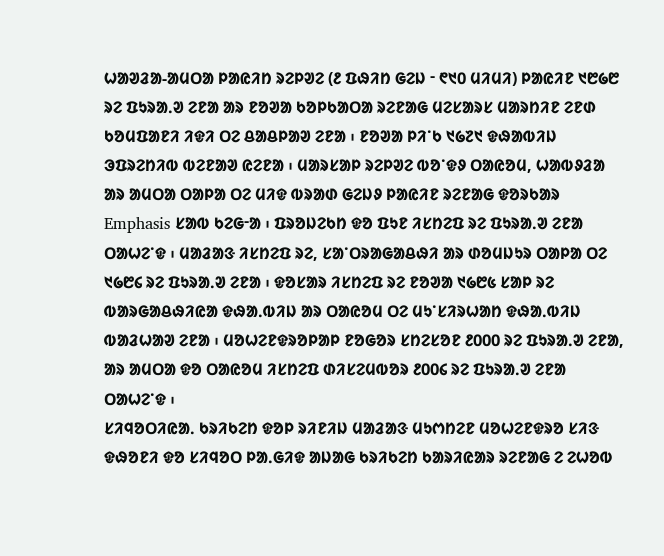ᱦᱟᱣᱲᱟ-ᱟᱢᱛᱟ ᱞᱟᱭᱤᱴ ᱨᱮᱞᱣᱮ (᱒ ᱯᱷᱤᱴ ᱜᱮᱡ ᱼ ᱖᱑᱐ ᱢᱤᱢᱤ) ᱞᱟᱭᱤᱱ ᱑᱘᱙᱘ ᱨᱮ ᱯᱩᱨᱟᱹᱣ ᱮᱱᱟ ᱟᱨ ᱱᱚᱣᱟ ᱠᱚᱞᱠᱟᱛᱟ ᱨᱮᱱᱟᱜ ᱢᱮᱥᱟᱨᱥ ᱢᱟᱨᱴᱤᱱ ᱮᱱᱰ ᱠᱚᱢᱯᱟᱱᱤ ᱤᱫᱤ ᱛᱮ ᱪᱟᱪᱞᱟᱣ ᱮᱱᱟ ᱾ ᱱᱚᱣᱟ ᱞᱤᱸᱠ ᱑᱙᱗᱑ ᱫᱷᱟᱵᱤᱡ ᱳᱯᱨᱮᱴᱤᱵ ᱵᱮᱱᱟᱣ ᱭᱮᱱᱟ ᱾ ᱢᱟᱨᱥᱟᱞ ᱨᱮᱞᱣᱮ ᱵᱚᱸᱫᱽ ᱛᱟᱭᱚᱢ, ᱦᱟᱵᱽᱲᱟ ᱟᱨ ᱟᱢᱛᱟ ᱛᱟᱞᱟ ᱛᱮ ᱢᱤᱫ ᱵᱨᱟᱰ ᱜᱮᱡᱽ ᱞᱟᱭᱤᱱ ᱨᱮᱱᱟᱜ ᱫᱚᱨᱠᱟᱨ Emphasis ᱥᱟᱵ ᱠᱮᱜᱼᱟ ᱾ ᱯᱨᱚᱡᱮᱠᱴ ᱫᱚ ᱯᱩᱱ ᱤᱥᱴᱮᱯ ᱨᱮ ᱯᱩᱨᱟᱹᱣ ᱮᱱᱟ ᱛᱟᱦᱮᱸᱫ ᱾ ᱢᱟᱲᱟᱝ ᱤᱥᱴᱮᱯ ᱨᱮ, ᱥᱟᱸᱛᱨᱟᱜᱟᱪᱷᱤ ᱟᱨ ᱰᱚᱢᱡᱩᱨ ᱛᱟᱞᱟ ᱛᱮ ᱑᱙᱘᱔ ᱨᱮ ᱯᱩᱨᱟᱹᱣ ᱮᱱᱟ ᱾ ᱫᱚᱥᱟᱨ ᱤᱥᱴᱮᱯ ᱨᱮ ᱱᱚᱣᱟ ᱑᱙᱘᱕ ᱥᱟᱞ ᱨᱮ ᱵᱟᱨᱜᱟᱪᱷᱤᱭᱟ ᱫᱷᱟᱹᱵᱤᱡ ᱟᱨ ᱛᱟᱭᱚᱢ ᱛᱮ ᱢᱩᱸᱥᱤᱨᱦᱟᱴ ᱫᱷᱟᱹᱵᱤᱡ ᱵᱟᱲᱦᱟᱣ ᱮᱱᱟ ᱾ ᱢᱚᱦᱮᱱᱫᱨᱚᱞᱟᱞ ᱱᱚᱜᱚᱨ ᱥᱴᱮᱥᱚᱱ ᱒᱐᱐᱐ ᱨᱮ ᱯᱩᱨᱟᱹᱣ ᱮᱱᱟ, ᱟᱨ ᱟᱢᱛᱟ ᱫᱚ ᱛᱟᱭᱚᱢ ᱤᱥᱴᱮᱯ ᱰᱤᱥᱮᱢᱵᱚᱨ ᱒᱐᱐᱔ ᱨᱮ ᱯᱩᱨᱟᱹᱣ ᱮᱱᱟ ᱛᱟᱦᱮᱸᱫ ᱾
ᱥᱤᱧᱚᱛᱤᱭᱟᱹ ᱠᱨᱤᱠᱮᱴ ᱫᱚᱞ ᱨᱤᱱᱤᱡ ᱢᱟᱲᱟᱝ ᱢᱩᱬᱴᱮᱱ ᱢᱚᱦᱮᱱᱫᱨᱚ ᱥᱤᱝ ᱫᱷᱚᱱᱤ ᱫᱚ ᱥᱤᱧᱚᱛ ᱞᱟᱹᱜᱤᱫ ᱟᱡᱟᱜ ᱠᱨᱤᱠᱮᱴ ᱠᱟᱨᱤᱭᱟᱨ ᱨᱮᱱᱟᱜ ᱮ ᱮᱦᱚᱵ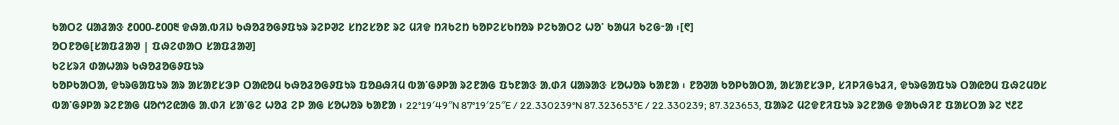ᱠᱟᱛᱮ ᱢᱟᱲᱟᱝ ᱒᱐᱐᱐-᱒᱐᱐᱓ ᱫᱷᱟᱹᱵᱤᱡ ᱠᱷᱚᱲᱚᱜᱽᱯᱩᱨ ᱨᱮᱞᱣᱮ ᱥᱴᱮᱥᱚᱱ ᱨᱮ ᱢᱤᱫ ᱴᱤᱠᱮᱴ ᱠᱚᱞᱮᱥᱠᱴᱚᱨ ᱞᱮᱠᱟᱛᱮ ᱦᱚᱸ ᱠᱟᱢᱤ ᱠᱮᱜᱼᱟ ᱾[᱖]
ᱚᱛᱱᱚᱜ[ᱥᱟᱯᱲᱟᱣ | ᱯᱷᱮᱰᱟᱛ ᱥᱟᱯᱲᱟᱣ]
ᱠᱮᱥᱨᱤ ᱰᱟᱦᱟᱨ ᱠᱷᱚᱲᱚᱜᱽᱯᱩᱨ
ᱠᱚᱞᱠᱟᱛᱟ, ᱫᱩᱨᱜᱟᱯᱩᱨ ᱟᱨ ᱟᱥᱟᱱᱥᱳᱞ ᱛᱟᱭᱚᱢ ᱠᱷᱚᱲᱚᱜᱽᱯᱩᱨ ᱯᱚᱪᱷᱤᱢ ᱵᱟᱸᱜᱽᱞᱟ ᱨᱮᱱᱟᱜ ᱯᱩᱱᱟᱝ ᱟᱹᱰᱤ ᱢᱟᱨᱟᱝ ᱥᱚᱦᱚᱨ ᱠᱟᱱᱟ ᱾ ᱱᱚᱣᱟ ᱠᱚᱞᱠᱟᱛᱟ, ᱟᱥᱟᱱᱥᱳᱞ, ᱥᱤᱞᱤᱜᱩᱲᱤ, ᱫᱩᱨᱜᱟᱯᱩᱨ ᱛᱟᱭᱚᱢ ᱯᱷᱮᱢᱚᱥ ᱵᱟᱸᱜᱽᱞᱟ ᱨᱮᱱᱟᱜ ᱢᱚᱬᱮᱭᱟᱜ ᱟᱹᱰᱤ ᱥᱟᱸᱜᱮ ᱦᱚᱲ ᱮᱞ ᱟᱜ ᱥᱚᱦᱚᱨ ᱠᱟᱱᱟ ᱾ 22°19′49″N 87°19′25″E / 22.330239°N 87.323653°E / 22.330239; 87.323653, ᱯᱟᱨᱮ ᱢᱮᱫᱱᱤᱯᱩᱨ ᱨᱮᱱᱟᱜ ᱫᱟᱠᱷᱤᱱ ᱯᱟᱥᱛᱟ ᱨᱮ ᱑᱒᱗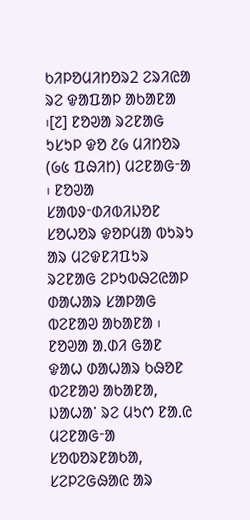ᱠᱤᱞᱚᱢᱤᱴᱚᱨ2 ᱮᱨᱤᱭᱟ ᱨᱮ ᱫᱟᱯᱟᱞ ᱟᱠᱟᱱᱟ ᱾[᱗] ᱱᱚᱣᱟ ᱨᱮᱱᱟᱜ ᱩᱥᱩᱞ ᱫᱚ ᱒᱙ ᱢᱤᱴᱚᱨ (᱙᱕ ᱯᱷᱤᱴ) ᱢᱮᱱᱟᱜᱼᱟ ᱾ ᱱᱚᱣᱟ ᱥᱟᱵᱽᱼᱰᱤᱵᱤᱡᱚᱱ ᱥᱚᱦᱚᱨ ᱫᱚᱞᱢᱟ ᱵᱩᱨᱩ ᱟᱨ ᱢᱮᱫᱱᱤᱯᱩᱨ ᱨᱮᱱᱟᱜ ᱮᱞᱩᱵᱷᱮᱭᱟᱞ ᱰᱟᱦᱟᱨ ᱥᱟᱞᱟᱜ ᱵᱮᱱᱟᱣ ᱟᱠᱟᱱᱟ ᱾ ᱱᱚᱣᱟ ᱟᱹᱰᱤ ᱜᱟᱱ ᱫᱟᱦ ᱰᱟᱦᱟᱨ ᱠᱷᱚᱱ ᱵᱮᱱᱟᱣ ᱟᱠᱟᱱᱟ, ᱡᱟᱦᱟᱸ ᱨᱮ ᱢᱩᱬ ᱱᱟᱹᱭ ᱢᱮᱱᱟᱜᱼᱟ ᱥᱚᱵᱚᱨᱱᱟᱠᱟ, ᱥᱮᱞᱮᱜᱷᱟᱭ ᱟᱨ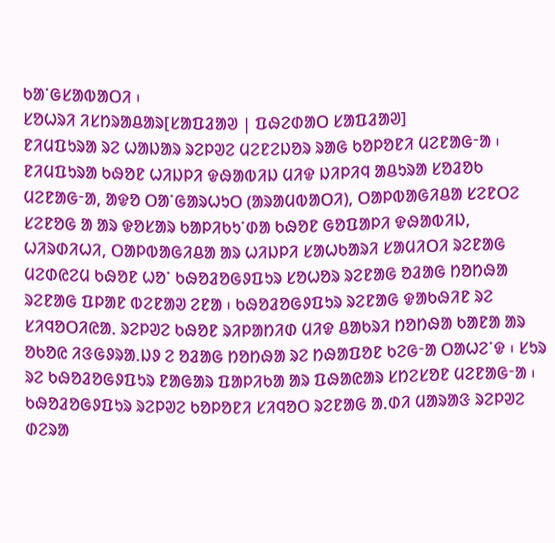ᱠᱟᱸᱜᱥᱟᱵᱟᱛᱤ ᱾
ᱥᱚᱦᱨᱤ ᱤᱥᱴᱨᱟᱪᱟᱨ[ᱥᱟᱯᱲᱟᱣ | ᱯᱷᱮᱰᱟᱛ ᱥᱟᱯᱲᱟᱣ]
ᱱᱤᱢᱯᱩᱨᱟ ᱨᱮ ᱦᱟᱡᱟᱨ ᱨᱮᱞᱣᱮ ᱢᱮᱱᱮᱡᱚᱨ ᱨᱟᱜ ᱠᱚᱞᱚᱱᱤ ᱢᱮᱱᱟᱜᱼᱟ ᱾ ᱱᱤᱢᱯᱩᱨᱟ ᱠᱷᱚᱱ ᱦᱤᱡᱞᱤ ᱫᱷᱟᱵᱤᱡ ᱢᱤᱫ ᱡᱤᱞᱤᱧ ᱟᱪᱩᱨᱟ ᱥᱚᱲᱚᱠ ᱢᱮᱱᱟᱜᱼᱟ, ᱟᱫᱚ ᱛᱟᱸᱜᱟᱨᱦᱩᱛ (ᱟᱨᱟᱢᱵᱟᱛᱤ), ᱛᱟᱞᱵᱟᱜᱤᱪᱟ ᱥᱮᱱᱛᱮ ᱥᱮᱱᱚᱜ ᱟ ᱟᱨ ᱫᱚᱥᱟᱨ ᱠᱟᱞᱤᱠᱩᱸᱰᱟ ᱠᱷᱚᱱ ᱜᱚᱯᱟᱞᱤ ᱫᱷᱟᱵᱤᱡ, ᱦᱤᱨᱰᱤᱦᱤ, ᱛᱟᱞᱵᱟᱜᱤᱪᱟ ᱟᱨ ᱦᱤᱡᱞᱤ ᱥᱟᱦᱠᱟᱨᱤ ᱥᱟᱢᱤᱛᱤ ᱨᱮᱱᱟᱜ ᱢᱮᱰᱭᱮᱢ ᱠᱷᱚᱱ ᱦᱚᱸ ᱠᱷᱚᱲᱚᱜᱽᱯᱩᱨ ᱥᱚᱦᱚᱨ ᱨᱮᱱᱟᱜ ᱚᱲᱟᱜ ᱴᱚᱴᱷᱟ ᱨᱮᱱᱟᱜ ᱯᱞᱟᱱ ᱵᱮᱱᱟᱣ ᱮᱱᱟ ᱾ ᱠᱷᱚᱲᱚᱜᱽᱯᱩᱨ ᱨᱮᱱᱟᱜ ᱫᱟᱠᱷᱤᱱ ᱨᱮ ᱥᱤᱧᱚᱛᱤᱭᱟᱹ ᱨᱮᱞᱣᱮ ᱠᱷᱚᱱ ᱨᱤᱞᱟᱴᱤᱰ ᱢᱤᱫ ᱪᱟᱠᱨᱤ ᱴᱚᱴᱷᱟ ᱠᱟᱱᱟ ᱟᱨ ᱚᱠᱚᱭ ᱤᱝᱜᱽᱨᱟᱹᱡᱽ ᱮ ᱚᱲᱟᱜ ᱴᱚᱴᱷᱟ ᱨᱮ ᱴᱷᱟᱯᱚᱱ ᱠᱮᱜᱼᱟ ᱛᱟᱦᱮᱸᱫ ᱾ ᱥᱩᱨ ᱨᱮ ᱠᱷᱚᱲᱚᱜᱽᱯᱩᱨ ᱱᱟᱜᱟᱨ ᱯᱟᱞᱤᱠᱟ ᱟᱨ ᱯᱷᱟᱭᱟᱨ ᱥᱴᱮᱥᱚᱱ ᱢᱮᱱᱟᱜᱼᱟ ᱾ ᱠᱷᱚᱲᱚᱜᱽᱯᱩᱨ ᱨᱮᱞᱣᱮ ᱠᱚᱞᱚᱱᱤ ᱥᱤᱧᱚᱛ ᱨᱮᱱᱟᱜ ᱟᱹᱰᱤ ᱢᱟᱨᱟᱝ ᱨᱮᱞᱣᱮ ᱰᱮᱨᱟ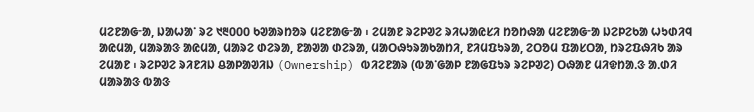ᱢᱮᱱᱟᱜᱼᱟ, ᱡᱟᱦᱟᱸ ᱨᱮ ᱑᱓᱐᱐᱐ ᱠᱣᱟᱨᱴᱚᱨ ᱢᱮᱱᱟᱜᱼᱟ ᱾ ᱮᱢᱟᱱ ᱨᱮᱞᱣᱮ ᱨᱤᱦᱟᱭᱥᱤ ᱴᱚᱴᱷᱟ ᱢᱮᱱᱟᱜᱼᱟ ᱡᱮᱞᱮᱠᱟ ᱦᱩᱰᱤᱧ ᱟᱭᱢᱟ, ᱢᱟᱨᱟᱝ ᱟᱭᱢᱟ, ᱢᱟᱨᱮ ᱰᱮᱨᱟ, ᱱᱟᱣᱟ ᱰᱮᱨᱟ, ᱢᱟᱛᱷᱩᱨᱟᱠᱟᱴᱤ, ᱱᱤᱢᱯᱩᱨᱟ, ᱮᱛᱚᱢ ᱯᱟᱥᱛᱟ, ᱴᱨᱮᱯᱷᱤᱠ ᱟᱨ ᱮᱢᱟᱱ ᱾ ᱨᱮᱞᱣᱮ ᱨᱤᱱᱤᱡ ᱪᱟᱞᱟᱣᱤᱡ (Ownership) ᱵᱤᱮᱱᱟᱨ (ᱵᱟᱸᱜᱟᱞ ᱱᱟᱜᱯᱩᱨ ᱨᱮᱞᱣᱮ) ᱛᱷᱟᱱ ᱢᱤᱫᱴᱟᱹᱝ ᱟᱹᱰᱤ ᱢᱟᱨᱟᱝ ᱵᱟᱝ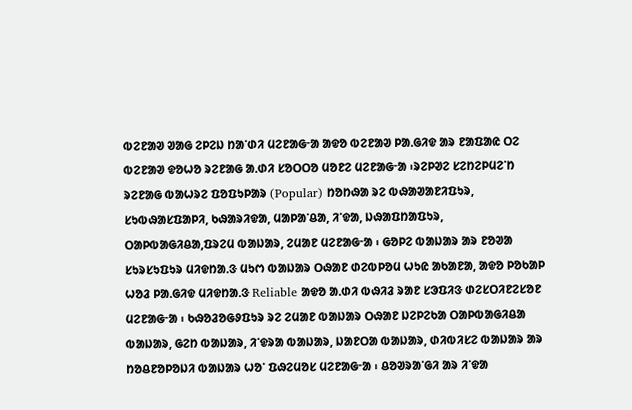ᱵᱮᱱᱟᱣ ᱣᱟᱜ ᱮᱞᱮᱡ ᱴᱟᱸᱰᱤ ᱢᱮᱱᱟᱜᱼᱟ ᱟᱫᱚ ᱵᱮᱱᱟᱣ ᱞᱟᱹᱜᱤᱫ ᱟᱨ ᱱᱟᱯᱟᱭ ᱛᱮ ᱵᱮᱱᱟᱣ ᱫᱚᱦᱚ ᱨᱮᱱᱟᱜ ᱟᱹᱰᱤ ᱥᱚᱛᱛᱚ ᱢᱚᱱᱮ ᱢᱮᱱᱟᱜᱼᱟ ᱾ᱨᱮᱞᱣᱮ ᱥᱮᱴᱮᱞᱢᱮᱸᱴ ᱨᱮᱱᱟᱜ ᱵᱟᱦᱨᱮ ᱯᱚᱯᱩᱞᱟᱨ (Popular) ᱴᱚᱴᱷᱟ ᱨᱮ ᱵᱷᱟᱣᱟᱱᱤᱯᱩᱨ, ᱥᱩᱵᱷᱟᱥᱯᱟᱞᱤ, ᱠᱷᱟᱨᱤᱫᱟ, ᱢᱟᱞᱟᱸᱪᱟ, ᱤᱸᱫᱟ, ᱡᱷᱟᱯᱴᱟᱯᱩᱨ, ᱛᱟᱞᱵᱟᱜᱤᱪᱟ,ᱯᱨᱮᱢ ᱵᱟᱡᱟᱨ, ᱮᱢᱟᱱ ᱢᱮᱱᱟᱜᱼᱟ ᱾ ᱜᱚᱞᱮ ᱵᱟᱡᱟᱨ ᱟᱨ ᱱᱚᱣᱟ ᱥᱩᱨᱥᱩᱯᱩᱨ ᱢᱤᱫᱴᱟᱹᱝ ᱢᱩᱬ ᱵᱟᱡᱟᱨ ᱛᱷᱟᱱ ᱰᱮᱵᱞᱚᱢ ᱦᱩᱭ ᱟᱠᱟᱱᱟ, ᱟᱫᱚ ᱞᱚᱠᱟᱞ ᱦᱚᱲ ᱞᱟᱹᱜᱤᱫ ᱢᱤᱫᱴᱟᱹᱝ Reliable ᱟᱫᱚ ᱟᱹᱰᱤ ᱵᱷᱤᱲ ᱨᱟᱱ ᱥᱳᱯᱤᱝ ᱰᱮᱥᱛᱤᱱᱮᱥᱚᱱ ᱢᱮᱱᱟᱜᱼᱟ ᱾ ᱠᱷᱚᱲᱚᱜᱽᱯᱩᱨ ᱨᱮ ᱮᱢᱟᱱ ᱵᱟᱡᱟᱨ ᱛᱷᱟᱱ ᱡᱮᱞᱮᱠᱟ ᱛᱟᱞᱵᱟᱜᱤᱪᱟ ᱵᱟᱡᱟᱨ, ᱜᱮᱴ ᱵᱟᱡᱟᱨ, ᱤᱸᱫᱨᱟ ᱵᱟᱡᱟᱨ, ᱡᱟᱱᱛᱟ ᱵᱟᱡᱟᱨ, ᱰᱤᱵᱤᱥᱮ ᱵᱟᱡᱟᱨ ᱟᱨ ᱴᱚᱪᱱᱚᱞᱚᱡᱤ ᱵᱟᱡᱟᱨ ᱦᱚᱸ ᱯᱷᱮᱢᱚᱥ ᱢᱮᱱᱟᱜᱼᱟ ᱾ ᱪᱚᱣᱨᱟᱸᱜᱤ ᱟᱨ ᱤᱸᱫᱟ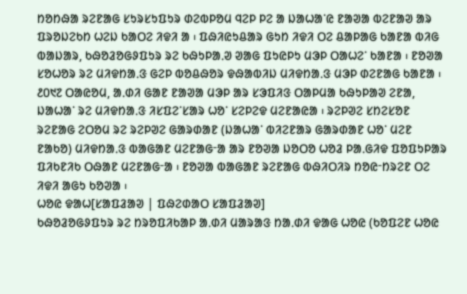ᱴᱚᱴᱷᱟ ᱨᱮᱱᱟᱜ ᱥᱩᱨᱥᱩᱯᱩᱨ ᱰᱮᱵᱞᱚᱢ ᱧᱮᱞ ᱞᱮ ᱟ ᱡᱟᱦᱟᱸᱭ ᱱᱟᱣᱟ ᱵᱮᱱᱟᱣ ᱟᱨ ᱯᱨᱚᱡᱮᱠᱴ ᱦᱮᱡ ᱠᱟᱛᱮ ᱤᱫᱤ ᱟ ᱾ ᱯᱷᱤᱭᱩᱪᱟᱨ ᱜᱩᱴ ᱤᱫᱤ ᱛᱮ ᱪᱟᱞᱟᱜ ᱠᱟᱱᱟ ᱵᱤᱜ ᱵᱟᱡᱟᱨ, ᱠᱷᱚᱲᱚᱜᱽᱯᱩᱨ ᱨᱮ ᱠᱷᱩᱞᱟᱹᱣ ᱣᱟᱜ ᱯᱩᱭᱞᱩ ᱢᱳᱞ ᱛᱟᱦᱮᱸ ᱠᱟᱱᱟ ᱾ ᱱᱚᱣᱟ ᱥᱚᱦᱚᱨ ᱨᱮ ᱢᱤᱫᱴᱟᱹᱝ ᱜᱮᱞ ᱵᱚᱪᱷᱚᱨ ᱫᱷᱟᱵᱤᱡ ᱢᱤᱫᱴᱟᱹᱝ ᱢᱳᱞ ᱰᱮᱱᱟᱜ ᱠᱟᱱᱟ ᱾ ᱒᱐᱑᱗ ᱛᱟᱭᱚᱢ, ᱟᱹᱰᱤ ᱜᱟᱱ ᱱᱟᱣᱟ ᱢᱳᱞ ᱟᱨ ᱥᱳᱯᱤᱝ ᱛᱟᱞᱢᱟ ᱠᱷᱩᱞᱟᱣ ᱮᱱᱟ, ᱡᱟᱦᱟᱸ ᱨᱮ ᱢᱤᱫᱴᱟᱹᱝ ᱤᱥᱯᱮᱸᱥᱟᱨ ᱦᱚᱸ ᱥᱮᱞᱮᱫ ᱢᱮᱱᱟᱭᱟ ᱾ ᱨᱮᱞᱣᱮ ᱥᱴᱮᱥᱚᱱ ᱨᱮᱱᱟᱜ ᱮᱛᱚᱢ ᱨᱮ ᱨᱮᱞᱣᱮ ᱜᱟᱨᱰᱟᱱ (ᱡᱟᱦᱟᱸ ᱵᱤᱮᱱᱟᱨ ᱜᱟᱨᱰᱟᱱ ᱦᱚᱸ ᱢᱮᱱ ᱱᱟᱠᱚ) ᱢᱤᱫᱴᱟᱹᱝ ᱵᱟᱜᱟᱱ ᱢᱮᱱᱟᱜᱼᱟ ᱟᱨ ᱱᱚᱣᱟ ᱡᱚᱛᱚ ᱦᱚᱲ ᱞᱟᱹᱜᱤᱫ ᱯᱚᱯᱩᱞᱟᱨ ᱯᱤᱠᱱᱤᱠ ᱛᱷᱟᱱ ᱢᱮᱱᱟᱜᱼᱟ ᱾ ᱱᱚᱣᱟ ᱵᱟᱜᱟᱱ ᱨᱮᱱᱟᱜ ᱵᱷᱤᱛᱤᱨ ᱴᱚᱭᱼᱴᱨᱮᱱ ᱛᱮ ᱤᱫᱤ ᱟᱜᱩ ᱠᱚᱣᱟ ᱾
ᱦᱚᱭ ᱫᱟᱦ[ᱥᱟᱯᱲᱟᱣ | ᱯᱷᱮᱰᱟᱛ ᱥᱟᱯᱲᱟᱣ]
ᱠᱷᱚᱲᱚᱜᱽᱯᱩᱨ ᱨᱮ ᱴᱨᱚᱯᱤᱠᱟᱞ ᱟᱹᱰᱤ ᱢᱟᱨᱟᱝ ᱴᱟᱹᱰᱤ ᱫᱟᱜ ᱦᱚᱭ (ᱠᱚᱯᱮᱱ ᱦᱚᱭ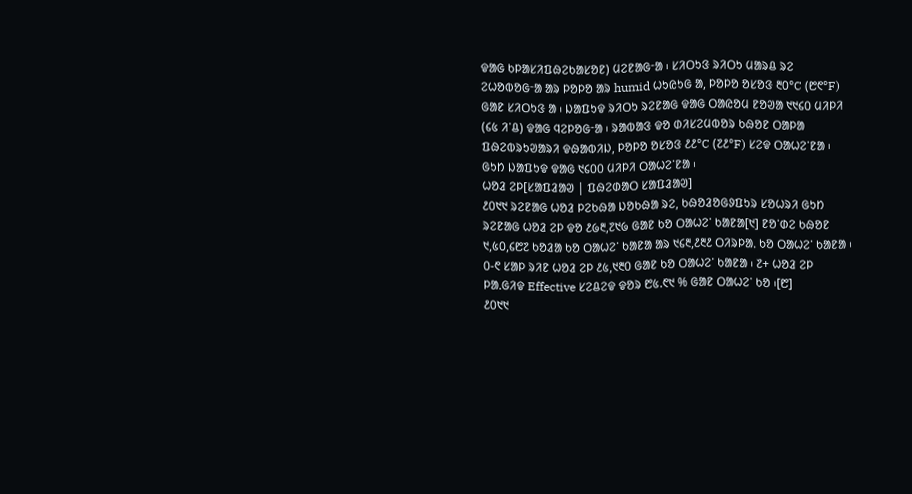ᱫᱟᱜ ᱠᱞᱟᱥᱤᱯᱷᱮᱠᱟᱥᱚᱱ) ᱢᱮᱱᱟᱜᱼᱟ ᱾ ᱥᱤᱛᱩᱝ ᱨᱤᱛᱩ ᱢᱟᱨᱪ ᱨᱮ ᱮᱦᱚᱵᱚᱜᱼᱟ ᱟᱨ ᱞᱚᱞᱚ ᱟᱨ humid ᱦᱩᱭᱩᱜ ᱟ, ᱞᱚᱞᱚ ᱚᱥᱚᱝ ᱓᱐°C (᱘᱖°F) ᱜᱟᱱ ᱥᱤᱛᱩᱝ ᱟ ᱾ ᱡᱟᱯᱩᱫ ᱨᱤᱛᱩ ᱨᱮᱱᱟᱜ ᱫᱟᱜ ᱛᱟᱭᱚᱢ ᱱᱚᱣᱟ ᱑᱑᱔᱐ ᱢᱤᱞᱤ (᱔᱕ ᱤᱸᱪ) ᱫᱟᱜ ᱧᱮᱞᱚᱜᱼᱟ ᱾ ᱨᱟᱵᱟᱝ ᱫᱚ ᱰᱤᱥᱮᱢᱵᱚᱨ ᱠᱷᱚᱱ ᱛᱟᱞᱟ ᱯᱷᱮᱵᱨᱩᱣᱟᱨᱤ ᱫᱷᱟᱵᱤᱡ, ᱞᱚᱞᱚ ᱚᱥᱚᱝ ᱒᱒°C (᱗᱒°F) ᱥᱮᱫ ᱛᱟᱦᱮᱸᱱᱟ ᱾ ᱜᱩᱴ ᱡᱟᱯᱩᱫ ᱫᱟᱜ ᱑᱔᱐᱐ ᱢᱤᱞᱤ ᱛᱟᱦᱮᱸᱱᱟ ᱾
ᱦᱚᱲ ᱮᱞ[ᱥᱟᱯᱲᱟᱣ | ᱯᱷᱮᱰᱟᱛ ᱥᱟᱯᱲᱟᱣ]
᱒᱐᱑᱑ ᱨᱮᱱᱟᱜ ᱦᱚᱲ ᱞᱮᱠᱷᱟ ᱡᱚᱠᱷᱟ ᱨᱮ, ᱠᱷᱚᱲᱚᱜᱽᱯᱩᱨ ᱥᱚᱦᱨᱤ ᱜᱩᱴ ᱨᱮᱱᱟᱜ ᱦᱚᱲ ᱮᱞ ᱫᱚ ᱒᱙᱓,᱗᱑᱙ ᱜᱟᱱ ᱠᱚ ᱛᱟᱦᱮᱸ ᱠᱟᱱᱟ[᱑] ᱱᱚᱸᱰᱮ ᱠᱷᱚᱱ ᱑,᱕᱐,᱔᱘᱗ ᱠᱚᱲᱟ ᱠᱚ ᱛᱟᱦᱮᱸ ᱠᱟᱱᱟ ᱟᱨ ᱑᱔᱓,᱒᱓᱒ ᱛᱤᱨᱞᱟᱹ ᱠᱚ ᱛᱟᱦᱮᱸ ᱠᱟᱱᱟ ᱾ ᱐-᱖ ᱥᱟᱞ ᱨᱤᱱ ᱦᱚᱲ ᱮᱞ ᱒᱕,᱑᱓᱐ ᱜᱟᱱ ᱠᱚ ᱛᱟᱦᱮᱸ ᱠᱟᱱᱟ ᱾ ᱗+ ᱦᱚᱲ ᱮᱞ ᱞᱟᱹᱜᱤᱫ Effective ᱥᱮᱪᱮᱫ ᱫᱚᱨ ᱘᱕.᱖᱑ % ᱜᱟᱱ ᱛᱟᱦᱮᱸ ᱠᱚ ᱾[᱘]
᱒᱐᱑᱑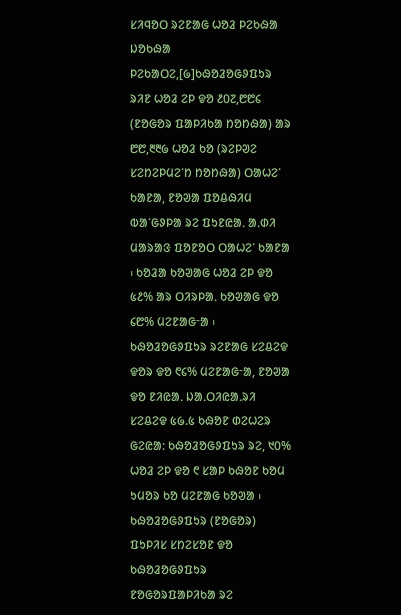ᱥᱤᱧᱚᱛ ᱨᱮᱱᱟᱜ ᱦᱚᱲ ᱞᱮᱠᱷᱟ ᱡᱚᱠᱷᱟ ᱞᱮᱠᱟᱛᱮ,[᱙]ᱠᱷᱚᱲᱚᱜᱽᱯᱩᱨ ᱨᱤᱱ ᱦᱚᱲ ᱮᱞ ᱫᱚ ᱒᱐᱗,᱘᱘᱔ (ᱱᱚᱜᱚᱨ ᱯᱟᱞᱤᱠᱟ ᱴᱚᱴᱷᱟ) ᱟᱨ ᱘᱘,᱓᱓᱙ ᱦᱚᱲ ᱠᱚ (ᱨᱮᱞᱣᱮ ᱥᱮᱴᱮᱞᱢᱮᱸᱴ ᱴᱚᱴᱷᱟ) ᱛᱟᱦᱮᱸ ᱠᱟᱱᱟ, ᱱᱚᱣᱟ ᱯᱚᱪᱷᱤᱢ ᱵᱟᱸᱜᱽᱞᱟ ᱨᱮ ᱯᱩᱱᱭᱟᱹ ᱟᱹᱰᱤ ᱢᱟᱨᱟᱝ ᱯᱚᱱᱚᱛ ᱛᱟᱦᱮᱸ ᱠᱟᱱᱟ ᱾ ᱠᱚᱲᱟ ᱠᱚᱣᱟᱜ ᱦᱚᱲ ᱮᱞ ᱫᱚ ᱕᱒% ᱟᱨ ᱛᱤᱨᱞᱟᱹ ᱠᱚᱣᱟᱜ ᱫᱚ ᱔᱘% ᱢᱮᱱᱟᱜᱼᱟ ᱾ ᱠᱷᱚᱲᱚᱜᱽᱯᱩᱨ ᱨᱮᱱᱟᱜ ᱥᱮᱪᱮᱫ ᱫᱚᱨ ᱫᱚ ᱖᱔% ᱢᱮᱱᱟᱜᱼᱟ, ᱱᱚᱣᱟ ᱫᱚ ᱱᱤᱭᱟᱹ ᱡᱟᱹᱛᱤᱭᱟᱹᱨᱤ ᱥᱮᱪᱮᱫ ᱕᱙.᱕ ᱠᱷᱚᱱ ᱰᱮᱦᱮᱨ ᱜᱮᱭᱟ: ᱠᱷᱚᱲᱚᱜᱽᱯᱩᱨ ᱨᱮ, ᱑᱐% ᱦᱚᱲ ᱮᱞ ᱫᱚ ᱖ ᱥᱟᱞ ᱠᱷᱚᱱ ᱠᱚᱢ ᱩᱢᱚᱨ ᱠᱚ ᱢᱮᱱᱟᱜ ᱠᱚᱣᱟ ᱾
ᱠᱷᱚᱲᱚᱜᱽᱯᱩᱨ (ᱱᱚᱜᱚᱨ) ᱯᱩᱞᱤᱥ ᱥᱴᱮᱥᱚᱱ ᱫᱚ ᱠᱷᱚᱲᱚᱜᱽᱯᱩᱨ ᱱᱚᱜᱚᱨᱯᱟᱞᱤᱠᱟ ᱨᱮ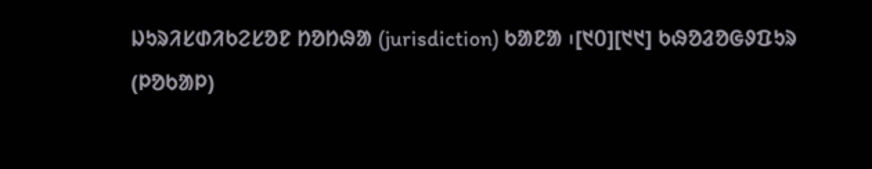ᱡᱩᱨᱤᱥᱰᱤᱠᱮᱥᱚᱱ ᱴᱚᱴᱷᱟ (jurisdiction) ᱠᱟᱱᱟ ᱾[᱑᱐][᱑᱑] ᱠᱷᱚᱲᱚᱜᱽᱯᱩᱨ (ᱞᱚᱠᱟᱞ)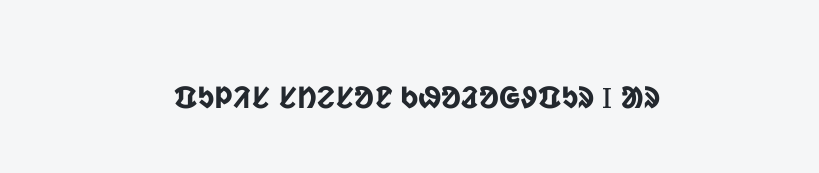ᱯᱩᱞᱤᱥ ᱥᱴᱮᱥᱚᱱ ᱠᱷᱚᱲᱚᱜᱽᱯᱩᱨ I ᱟᱨ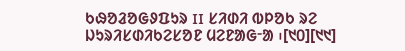ᱠᱷᱚᱲᱚᱜᱽᱯᱩᱨ II ᱥᱤᱰᱤ ᱵᱞᱚᱠ ᱨᱮ ᱡᱩᱨᱤᱥᱰᱤᱠᱮᱥᱚᱱ ᱢᱮᱱᱟᱜᱼᱟ ᱾[᱑᱐][᱑᱑]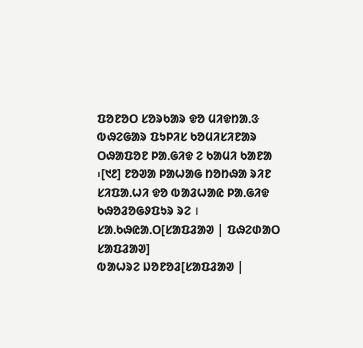ᱯᱚᱱᱚᱛ ᱥᱚᱨᱠᱟᱨ ᱫᱚ ᱢᱤᱫᱴᱟᱹᱝ ᱵᱷᱮᱜᱟᱨ ᱯᱩᱞᱤᱥ ᱠᱚᱢᱤᱥᱤᱱᱟᱨ ᱛᱷᱟᱯᱚᱱ ᱞᱟᱹᱜᱤᱫ ᱮ ᱠᱟᱢᱤ ᱠᱟᱱᱟ ᱾[᱑᱒] ᱱᱚᱣᱟ ᱞᱟᱦᱟᱜ ᱴᱚᱴᱷᱟ ᱨᱤᱱ ᱥᱤᱯᱟᱹᱦᱤ ᱫᱚ ᱵᱟᱲᱦᱟᱭ ᱞᱟᱹᱜᱤᱫ ᱠᱷᱚᱲᱚᱜᱽᱯᱩᱨ ᱨᱮ ।
ᱥᱟᱹᱠᱷᱭᱟᱹᱛ[ᱥᱟᱯᱲᱟᱣ | ᱯᱷᱮᱰᱟᱛ ᱥᱟᱯᱲᱟᱣ]
ᱵᱟᱦᱨᱮ ᱡᱚᱱᱚᱲ[ᱥᱟᱯᱲᱟᱣ |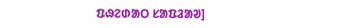ᱯᱷᱮᱰᱟᱛ ᱥᱟᱯᱲᱟᱣ]